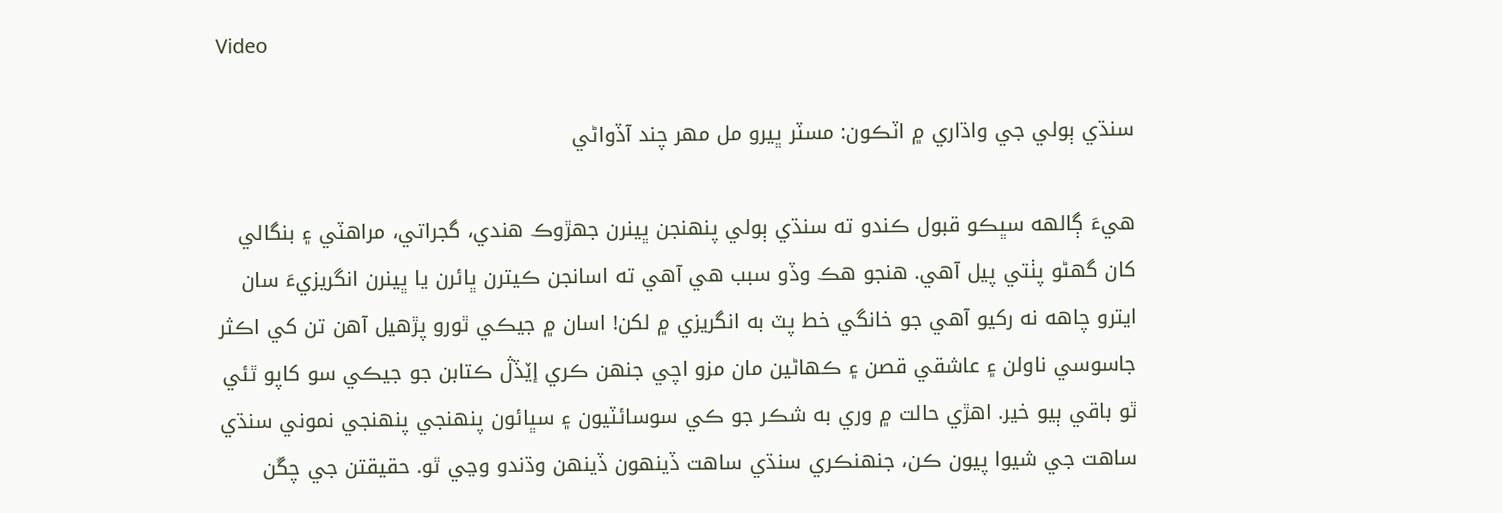Video

سنڌي ٻولي جي واڌاري ۾ اٽڪون: مسٽر ڀيرو مل مهر چند آڏواڻي

هيءَ ڳالهه سڀڪو قبول ڪندو ته سنڌي ٻولي پنهنجن ڀينرن جهڙوڪ هندي، گجراتي، مراهٽي ۽ بنگالي کان گهڻو پٺتي پيل آهي. هنجو هڪ وڏو سبب هي آهي ته اسانجن ڪيترن ڀائرن يا ڀينرن انگريزيءَ سان ايترو چاهه نه رکيو آهي جو خانگي خط پٽ به انگريزي ۾ لکن! اسان ۾ جيڪي ٿورو پڙهيل آهن تن کي اڪثر جاسوسي ناولن ۽ عاشقي قصن ۽ ڪهاڻين مان مزو اچي جنهن ڪري إێڏڷ ڪتابن جو جيڪي سو کاپو ٿئي ٿو باقي ٻيو خير. اهڙي حالت ۾ وري به شڪر جو ڪي سوسائٽيون ۽ سڀائون پنهنجي پنهنجي نموني سنڌي ساهت جي شيوا پيون ڪن، جنهنڪري سنڌي ساهت ڏينهون ڏينهن وڌندو وڃي ٿو. حقيقتن جي چڱن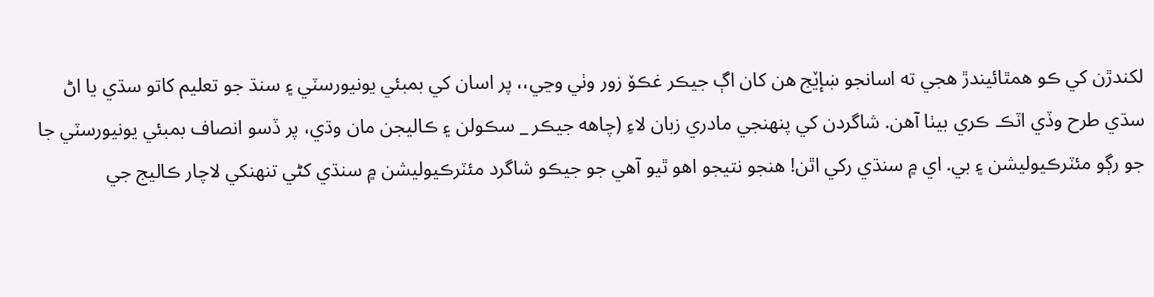لکندڙن کي ڪو همٿائيندڙ هجي ته اسانجو ښإێج هن کان اڳ جيڪر غڪۆ زور وٺي وڃي،، پر اسان کي بمبئي يونيورسٽي ۽ سنڌ جو تعليم کاتو سڌي يا اڻ سڌي طرح وڏي اٽڪ ڪري بيٺا آهن. شاگردن کي پنهنجي مادري زبان لاءِ (چاهه جيڪر _ سڪولن ۽ ڪاليجن مان وڌي، پر ڏسو انصاف بمبئي يونيورسٽي جا جو رڳو مئٽرڪيوليشن ۽ بي. اي ۾ سنڌي رکي اٿن! هنجو نتيجو اهو ٿيو آهي جو جيڪو شاگرد مئٽرڪيوليشن ۾ سنڌي کڻي تنهنکي لاچار ڪاليج جي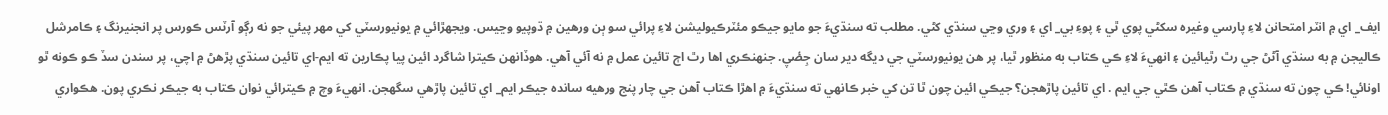ايف_ اي ۾ انٽر امتحانن لاءِ پارسي وغيره سکڻي پوي ٿي ۽ پوءِ بي_ اي ۽ وري وڃي سنڌي کڻي. مطلب ته سنڌيءَ جو مايو جيڪو مئٽرڪيوليشن لاءِ پرائي سو ٻن ورهين ۾ ڌوپيو وڃيس. ويجهڙائي ۾ يونيورسٽي کي مهر پيئي جو نه رڳو آرٽس ڪورس پر انجنيرنگ ۽ ڪامرشل ڪاليجن ۾ به سنڌي آڻڻ جي رٿ رٿيائين ۽ انهيءَ لاءِ ڪي ڪتاب به منظور ٿيا، پر هن يونيورسٽي جي ديگه دير سان جِصٔۑ. جنهنڪري اها رٿ اڄ تائين عمل ۾ نه آئي آهي. هوڏانهن ڪيترا شاگرد ائين پيا پڪارين ته ايم-اي تائين سنڌي پڙهڻ ۾ اچي، پر سندن سڏ ڪو ڪونه ٿو اونائي! ڪي چون ته سنڌي ۾ ڪتاب آهن ڪٿي جي ايم . اي تائين پاڙهجن؟ جيڪي ائين چون ٿا تن کي خبر ڪانهي ته سنڌيءَ ۾ اهڙا ڪتاب آهن جي چار پنج ورهيه سانده جيڪر ايم_ اي تائين پاڙهي سگهجن. انهيءَ وچ ۾ ڪيترائي نوان ڪتاب به جيڪر نڪري پون. هڪواري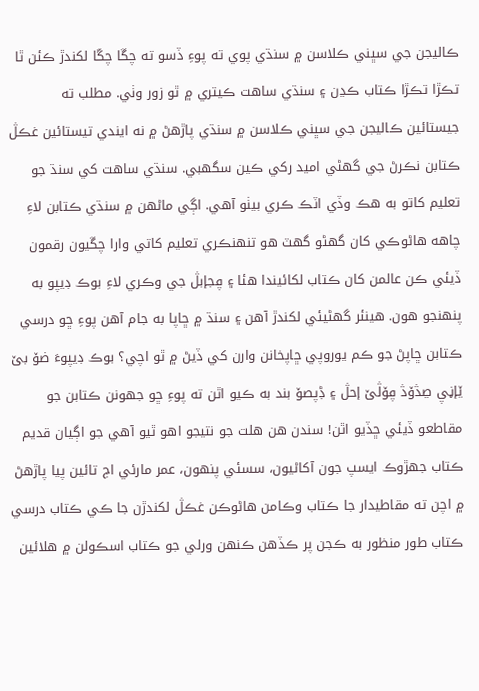ڪاليجن جي سڀني ڪلاسن ۾ سنڌي پوي ته پوءِ ڏسو ته چڱا چڱا لکندڙ ڪئن ٿا تڪڙا تڪڙا ڪتاب ڪڍن ۽ سنڌي ساهت ڪيتري ۾ ٿو زور وٺي. مطلب ته جيستائين ڪاليجن جي سڀني ڪلاسن ۾ سنڌي پاڙهڻ ۾ نه ايندي تيستائين غڪڷ ڪتابن نڪرڻ جي گهڻي اميد رکي ڪين سگهبي. سنڌي ساهت کي سنڌ جو تعليم کاتو به هڪ وڏي اٽڪ ڪري بيٺو آهي. اڳي ماڻهن ۾ سنڌي ڪتابن لاءِ چاهه هاڻوڪي کان گهڻو گهٽ هو تنهنڪري تعليم کاتي وارا چڱيون رقمون ڏيئي ڪن عالمن کان ڪتاب لکائيندا هئا ۽ ڥجإبڷ جي وڪري لاءِ بوڪ ڊيپو به پنهنجو هون. هينئر گهڻيئي لکندڙ آهن ۽ سنڌ ۾ ڇاپا به جام آهن پوءِ ڇو درسي ڪتابن ڇاپڻ جو ڪم يوروپي ڇاپخانن وارن کي ڏيڻ ۾ ٿو اچي؟ بوڪ ڊيپوءَ ضۆ بێ ێإڼۑ ڝڎۆڎ ڥۆڷێ إحڷ ۽ ڋۑصۆ بند به ڪيو اٿن ته پوءِ ڇو جهونن ڪتابن جو مقاطعو ڏيئي ڇڏيو اٿن! سندن هن هلت جو نتيجو اهو ٿيو آهي جو اڳيان قديم ڪتاب جهڙوڪ ايسپ جون آکاڻيون، سسئي پنهون، عمر مارئي اڄ تائين پيا پاڙهڻ ۾ اچن ته مقاطيدار جا ڪتاب وڪامن هاڻوڪن غڪڷ لکندڙن جا ڪي ڪتاب درسي ڪتاب طور منظور به ڪجن پر ڪڏهن ڪنهن ورلي جو ڪتاب اسڪولن ۾ هلائين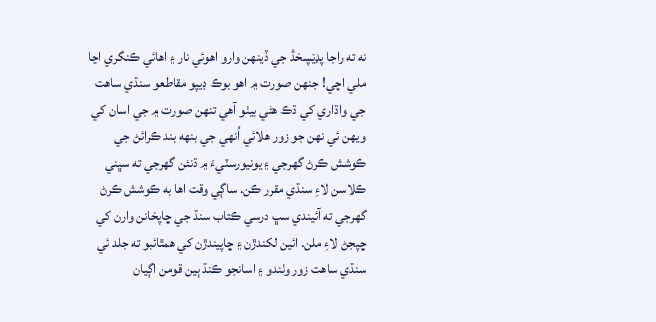نه ته راجا ۑډێڛخڎ جي ڏينهن وارو اهوئي نار ۽ اهائي ڪنگري اڃا ملي اچي! جنهن صورت ۾ اهو بوڪ ڊيپو مقاطعو سنڌي ساهت جي واڌاري کي ڌڪ هڻي بيٺو آهي تنهن صورت ۾ جي اسان کي ويهن ئي نهن جو زور هلائي اُنهي جي بنهه بند ڪرائڻ جي ڪوشش ڪرڻ گهرجي ۽ يونيورسٽيءَ ۾ ڌنئن گهرجي ته سڀني ڪلاسن لاءِ سنڌي مقرر ڪن. ساڳي وقت اها به ڪوشش ڪرڻ گهرجي ته آئيندي سڀ درسي ڪتاب سنڌ جي ڇاپخانن وارن کي ڇپجڻ لاءِ ملن. ائين لکندڙن ۽ ڇاپيندڙن کي همٿائبو ته جلد ئي سنڌي ساهت زور وٺندو ۽ اسانجو ڪنڌ ٻين قومن اڳيان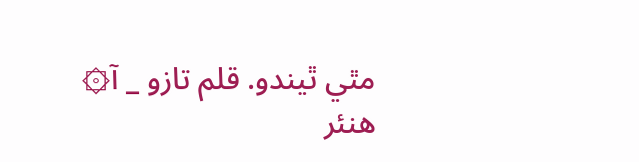مٿي ٿيندو. قلم تازو _ آ۞ هنئر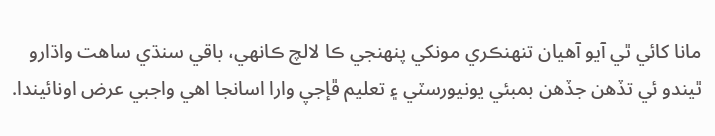مانا کائي ٿي آيو آهيان تنهنڪري مونکي پنهنجي ڪا لالچ ڪانهي، باقي سنڌي ساهت واڌارو ٿيندو ئي تڏهن جڏهن بمبئي يونيورسٽي ۽ تعليم ڦإجۑ وارا اسانجا اهي واجبي عرض اونائيندا.